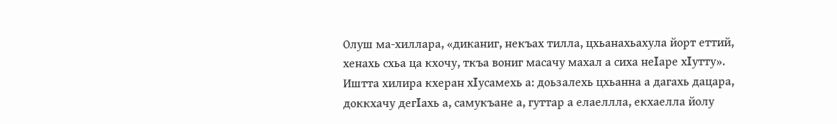Олуш ма-хиллара, «диканиг, некъах тилла, цхьанахьахула йорт еттий, хенахь схьа ца кхочу, ткъа вониг масачу махал а сиха неΙаре хΙутту». Иштта хилира кхеран хΙусамехь а: доьзалехь цхьанна а дагахь дацара, доккхачу дегΙахь а, самукъане а, гуттар а елаеллла, екхаелла йолу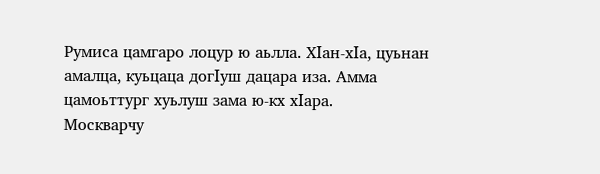Румиса цамгаро лоцур ю аьлла. ХΙан-хΙа, цуьнан амалца, куьцаца догΙуш дацара иза. Амма цамоьттург хуьлуш зама ю-кх хΙара.
Москварчу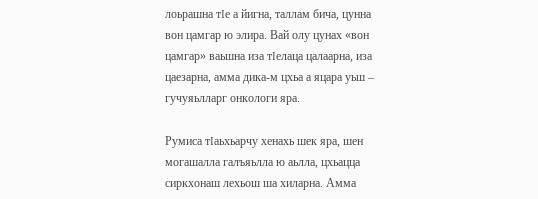лоьрашна тΙе а йигна, таллам бича, цунна вон цамгар ю элира. Вай олу цунах «вон цамгар» ваьшна иза тΙелаца цалаарна, иза цаезарна, амма дика-м цхьа а яцара уьш – гучуяьлларг онкологи яра.

Румиса тΙаьхьарчу хенахь шек яра, шен могашалла галъяьлла ю аьлла, цхьацца сиркхонаш лехьош ша хиларна. Амма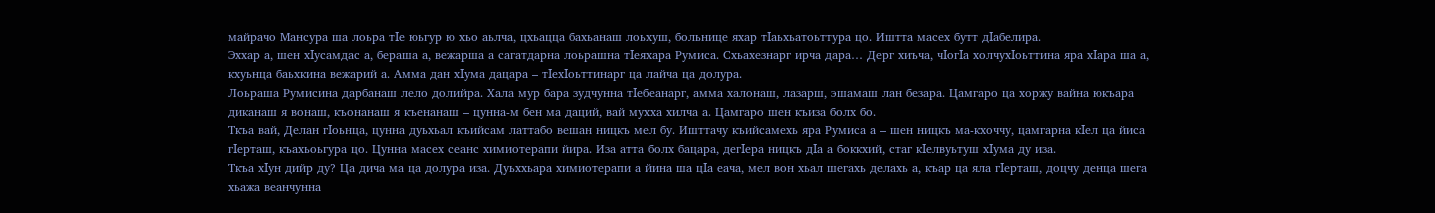майрачо Мансура ша лоьра тΙе юьгур ю хьо аьлча, цхьацца бахьанаш лоьхуш, больнице яхар тΙаьхьатоьттура цо. Иштта масех бутт дΙабелира.
Эххар а, шен хΙусамдас а, бераша а, вежарша а сагатдарна лоьрашна тΙеяхара Румиса. Схьахезнарг ирча дара… Дерг хиъча, чΙогΙа холчухΙоьттина яра хΙара ша а, кхуьнца баьхкина вежарий а. Амма дан хΙума дацара – тΙехΙоьттинарг ца лайча ца долура.
Лоьраша Румисина дарбанаш лело долийра. Хала мур бара зудчунна тΙебеанарг, амма халонаш, лазарш, эшамаш лан безара. Цамгаро ца хоржу вайна юкъара диканаш я вонаш, къонанаш я къенанаш – цунна-м бен ма даций, вай мухха хилча а. Цамгаро шен къиза болх бо.
Ткъа вай, Делан гΙоьнца, цунна дуьхьал къийсам латтабо вешан ницкъ мел бу. Ишттачу къийсамехь яра Румиса а – шен ницкъ ма-кхоччу, цамгарна кΙел ца йиса гΙерташ, къахьоьгура цо. Цунна масех сеанс химиотерапи йира. Иза атта болх бацара, дегΙера ницкъ дΙа а боккхий, стаг кΙелвуьтуш хΙума ду иза.
Ткъа хΙун дийр ду? Ца дича ма ца долура иза. Дуьххьара химиотерапи а йина ша цΙа еача, мел вон хьал шегахь делахь а, къар ца яла гΙерташ, доцчу денца шега хьажа веанчунна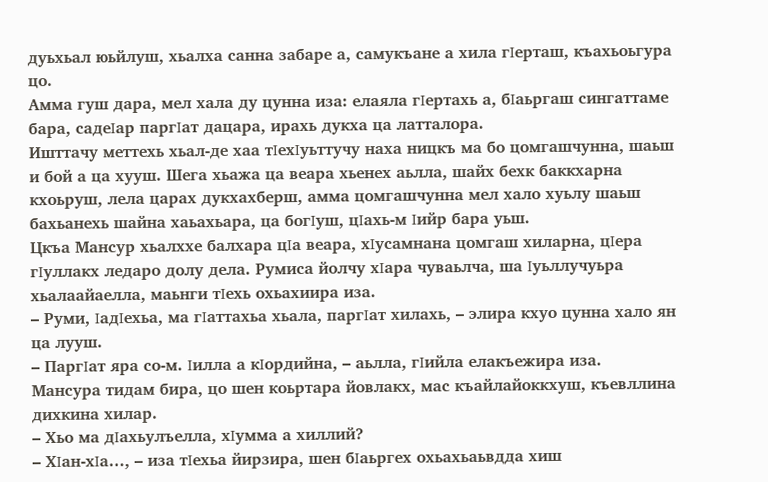дуьхьал юьйлуш, хьалха санна забаре а, самукъане а хила гΙерташ, къахьоьгура цо.
Амма гуш дара, мел хала ду цунна иза: елаяла гΙертахь а, бΙаьргаш сингаттаме бара, садеΙар паргΙат дацара, ирахь дукха ца латталора.
Ишттачу меттехь хьал-де хаа тΙехΙуьттучу наха ницкъ ма бо цомгашчунна, шаьш и бой а ца хууш. Шега хьажа ца веара хьенех аьлла, шайх бехк баккхарна кхоьруш, лела царах дукхахберш, амма цомгашчунна мел хало хуьлу шаьш бахьанехь шайна хаьахьара, ца богΙуш, цΙахь-м Ιийр бара уьш.
Цкъа Мансур хьалххе балхара цΙа веара, хΙусамнана цомгаш хиларна, цΙера гΙуллакх ледаро долу дела. Румиса йолчу хΙара чуваьлча, ша Ιуьллучуьра хьалаайаелла, маьнги тΙехь охьахиира иза.
– Руми, ΙадΙехьа, ма гΙаттахьа хьала, паргΙат хилахь, – элира кхуо цунна хало ян ца лууш.
– ПаргΙат яра со-м. Ιилла а кΙордийна, – аьлла, гΙийла елакъежира иза.
Мансура тидам бира, цо шен коьртара йовлакх, мас къайлайоккхуш, къевллина дихкина хилар.
– Хьо ма дΙахьулъелла, хΙумма а хиллий?
– ХΙан-хΙа…, – иза тΙехьа йирзира, шен бΙаьргех охьахьаьвдда хиш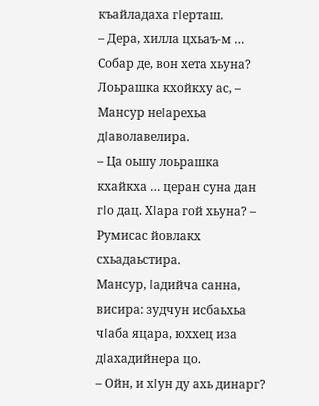къайладаха гΙерташ.
– Дера, хилла цхьаъ-м … Собар де, вон хета хьуна? Лоьрашка кхойкху ас, – Мансур неΙарехьа дΙаволавелира.
– Ца оьшу лоьрашка кхайкха … церан суна дан гΙо дац. ХΙара гой хьуна? – Румисас йовлакх схьадаьстира.
Мансур, Ιадийча санна, висира: зудчун исбаьхьа чΙаба яцара, юххец иза дΙахадийнера цо.
– Ойн, и хΙун ду ахь динарг?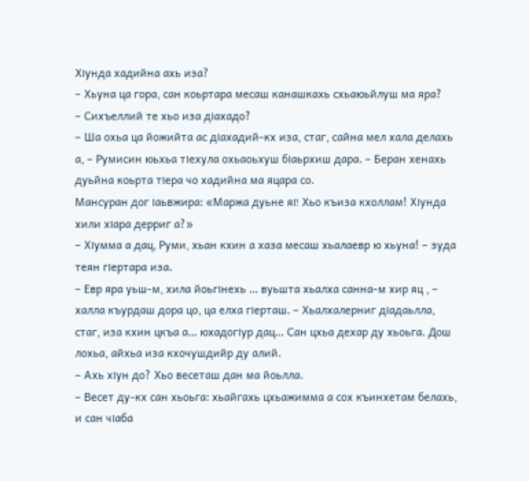ХΙунда хадийна ахь иза?
– Хьуна ца гора, сан коьртара месаш канашкахь схьаюьйлуш ма яра?
– Сихъеллий те хьо иза дΙахадо?
– Ша охьа ца йожийта ас дΙахадий-кх иза, стаг, сайна мел хала делахь а, – Румисин юьхьа тΙехула охьаоьхуш бΙаьрхиш дара. – Беран хенахь дуьйна коьрта тΙера чо хадийна ма яцара со.
Мансуран дог Ιаьвжира: «Маржа дуьне яΙ! Хьо къиза кхоллам! ХΙунда хили хΙара дерриг а?»
– ХΙумма а дац, Руми, хьан кхин а хаза месаш хьалаевр ю хьуна! – зуда теян гΙертара иза.
– Евр яра уьш-м, хила йоьгΙнехь … вуьшта хьалха санна-м хир яц , – халла къурдаш дора цо, ца елха гΙерташ. – Хьалхалерниг дΙадаьлла, стаг, иза кхин цкъа а… юхадогΙур дац… Сан цхьа дехар ду хьоьга. Дош лохьа, айхьа иза кхочушдийр ду алий.
– Ахь хΙун до? Хьо весеташ дан ма йоьлла.
– Весет ду-кх сан хьоьга: хьайгахь цхьажимма а сох къинхетам белахь, и сан чΙаба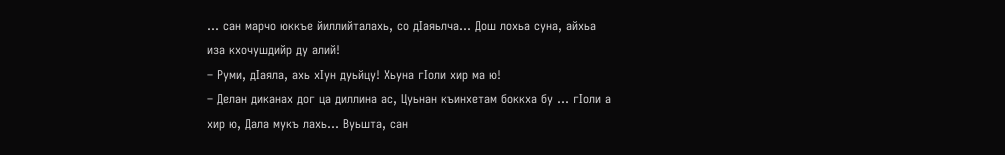… сан марчо юккъе йиллийталахь, со дΙаяьлча… Дош лохьа суна, айхьа иза кхочушдийр ду алий!
– Руми, дΙаяла, ахь хΙун дуьйцу! Хьуна гΙоли хир ма ю!
– Делан диканах дог ца диллина ас, Цуьнан къинхетам боккха бу … гΙоли а хир ю, Дала мукъ лахь… Вуьшта, сан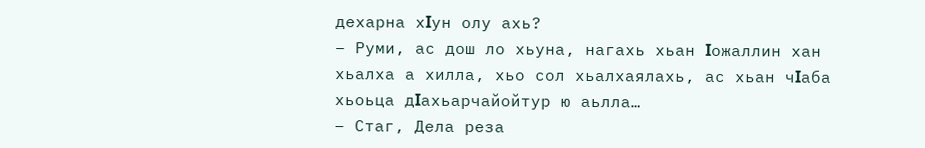дехарна хΙун олу ахь?
– Руми, ас дош ло хьуна, нагахь хьан Ιожаллин хан хьалха а хилла, хьо сол хьалхаялахь, ас хьан чΙаба хьоьца дΙахьарчайойтур ю аьлла…
– Стаг, Дела реза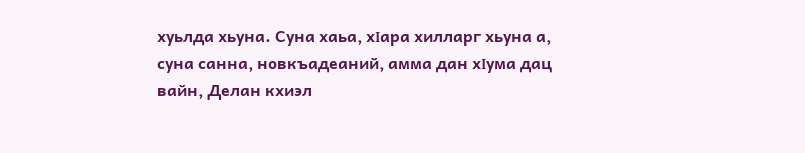хуьлда хьуна. Суна хаьа, хΙара хилларг хьуна а, суна санна, новкъадеаний, амма дан хΙума дац вайн, Делан кхиэл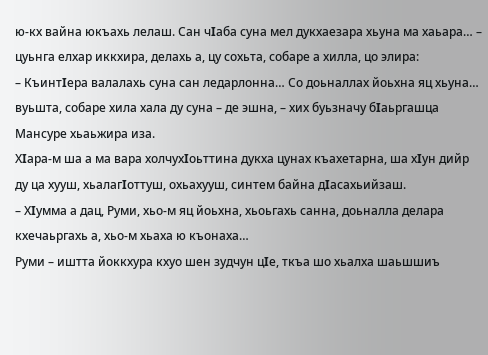ю-кх вайна юкъахь лелаш. Сан чΙаба суна мел дукхаезара хьуна ма хаьара… – цуьнга елхар иккхира, делахь а, цу сохьта, собаре а хилла, цо элира:
– КъинтΙера валалахь суна сан ледарлонна… Со доьналлах йоьхна яц хьуна… вуьшта, собаре хила хала ду суна – де эшна, – хих буьзначу бΙаьргашца Мансуре хьаьжира иза.
ХΙара-м ша а ма вара холчухΙоьттина дукха цунах къахетарна, ша хΙун дийр ду ца хууш, хьалагΙоттуш, охьахууш, синтем байна дΙасахьийзаш.
– ХΙумма а дац, Руми, хьо-м яц йоьхна, хьоьгахь санна, доьналла делара кхечаьргахь а, хьо-м хьаха ю къонаха…
Руми – иштта йоккхура кхуо шен зудчун цΙе, ткъа шо хьалха шаьшшиъ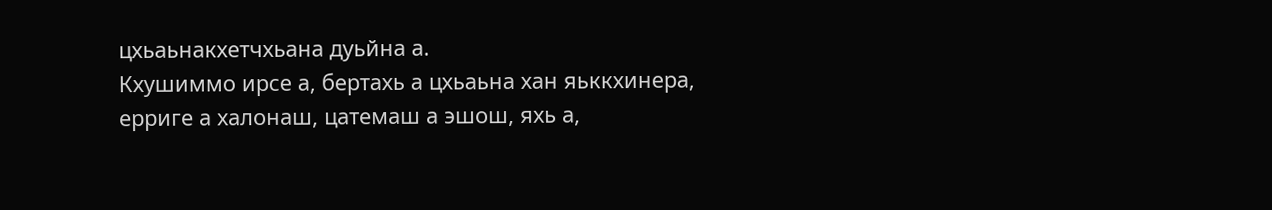цхьаьнакхетчхьана дуьйна а.
Кхушиммо ирсе а, бертахь а цхьаьна хан яьккхинера, ерриге а халонаш, цатемаш а эшош, яхь а,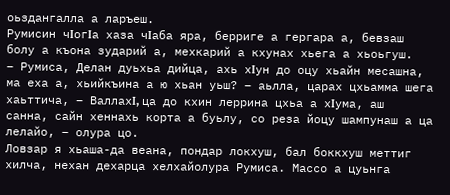оьздангалла а ларъеш.
Румисин чΙогΙа хаза чΙаба яра, берриге а гергара а, бевзаш болу а къона зударий а, мехкарий а кхунах хьега а хьоьгуш.
– Румиса, Делан дуьхьа дийца, ахь хΙун до оцу хьайн месашна, ма еха а, хьийкъина а ю хьан уьш? – аьлла, царах цхьамма шега хаьттича, – ВаллахΙ, ца до кхин леррина цхьа а хΙума, аш санна, сайн хеннахь корта а буьлу, со реза йоцу шампунаш а ца лелайо, – олура цо.
Ловзар я хьаша-да веана, пондар локхуш, бал боккхуш меттиг хилча, нехан дехарца хелхайолура Румиса. Массо а цуьнга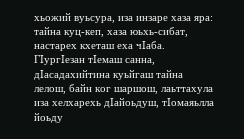хьожий вуьсура, иза инзаре хаза яра: тайна куц-кеп, хаза юьхь-сибат, настарех кхеташ еха чΙаба.
ГΙургΙезан тΙемаш санна, дΙасадахийтина куьйгаш тайна лелош, байн ког шаршош, лаьттахула иза хелхарехь дΙайоьдуш, тΙомаяьлла йоьду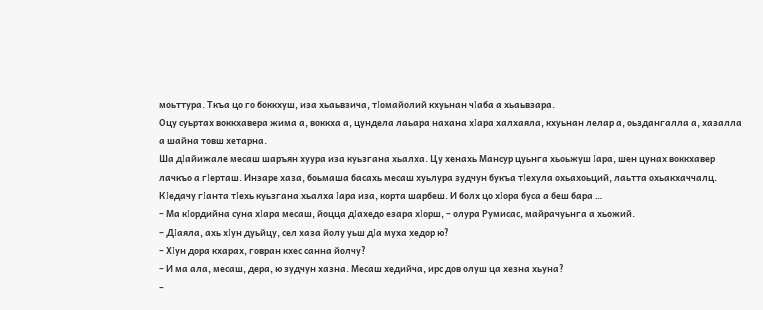моьттура. Ткъа цо го боккхуш, иза хьаьвзича, тΙомайолий кхуьнан чΙаба а хьаьвзара.
Оцу суьртах воккхавера жима а, воккха а, цундела лаьара нахана хΙара халхаяла, кхуьнан лелар а, оьздангалла а, хазалла а шайна товш хетарна.
Ша дΙайижале месаш шаръян хуура иза куьзгана хьалха. Цу хенахь Мансур цуьнга хьоьжуш Ιара, шен цунах воккхавер лачкъо а гΙерташ. Инзаре хаза, боьмаша басахь месаш хуьлура зудчун букъа тΙехула охьахоьций, лаьтта охьакхаччалц.
КΙедачу гΙанта тΙехь куьзгана хьалха Ιара иза, корта шарбеш. И болх цо хΙора буса а беш бара …
– Ма кΙордийна суна хΙара месаш, йоцца дΙахедо езара хΙорш, – олура Румисас, майрачуьнга а хьожий.
– ДΙаяла, ахь хΙун дуьйцу, сел хаза йолу уьш дΙа муха хедор ю?
– ХΙун дора кхарах, говран кхес санна йолчу?
– И ма ала, месаш, дера, ю зудчун хазна. Месаш хедийча, ирс дов олуш ца хезна хьуна?
–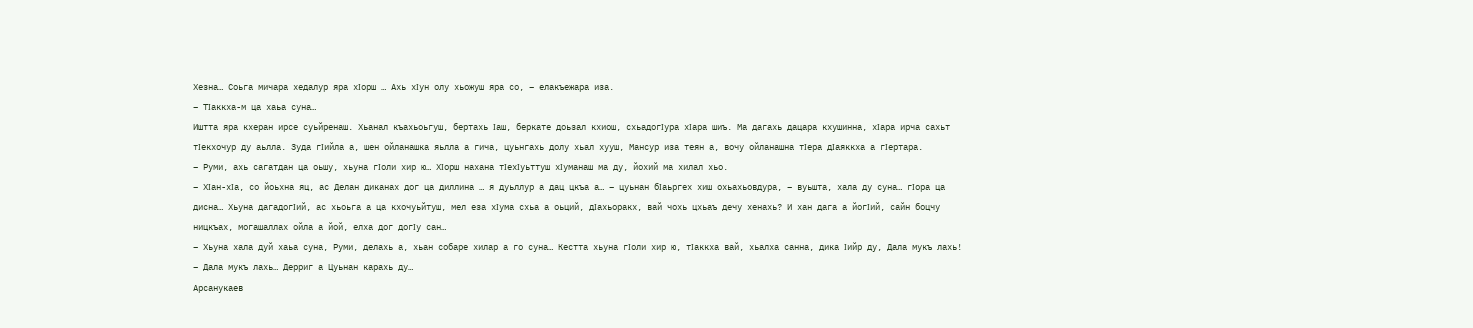Хезна… Соьга мичара хедалур яра хΙорш … Ахь хΙун олу хьожуш яра со, – елакъежара иза.
– ТΙаккха-м ца хаьа суна…
Иштта яра кхеран ирсе суьйренаш. Хьанал къахьоьгуш, бертахь Ιаш, беркате доьзал кхиош, схьадогΙура хΙара шиъ. Ма дагахь дацара кхушинна, хΙара ирча сахьт тΙекхочур ду аьлла. Зуда гΙийла а, шен ойланашка яьлла а гича, цуьнгахь долу хьал хууш, Мансур иза теян а, вочу ойланашна тΙера дΙаяккха а гΙертара.
– Руми, ахь сагатдан ца оьшу, хьуна гΙоли хир ю… ХΙорш нахана тΙехΙуьттуш хΙуманаш ма ду, йохий ма хилал хьо.
– ХΙан-хΙа, со йоьхна яц, ас Делан диканах дог ца диллина … я дуьллур а дац цкъа а… – цуьнан бΙаьргех хиш охьахьовдура, – вуьшта, хала ду суна… гΙора ца дисна… Хьуна дагадогΙий, ас хьоьга а ца кхочуьйтуш, мел еза хΙума схьа а оьций, дΙахьоракх, вай чохь цхьаъ дечу хенахь? И хан дага а йогΙий, сайн боцчу ницкъах, могашаллах ойла а йой, елха дог догΙу сан…
– Хьуна хала дуй хаьа суна, Руми, делахь а, хьан собаре хилар а го суна… Кестта хьуна гΙоли хир ю, тΙаккха вай, хьалха санна, дика Ιийр ду, Дала мукъ лахь!
– Дала мукъ лахь… Дерриг а Цуьнан карахь ду…
Арсанукаев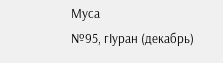Муса
№95, гIуран (декабрь)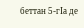беттан 5-гIа де